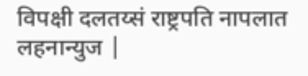विपक्षी दलतय्सं राष्ट्रपति नापलात
लहनान्युज |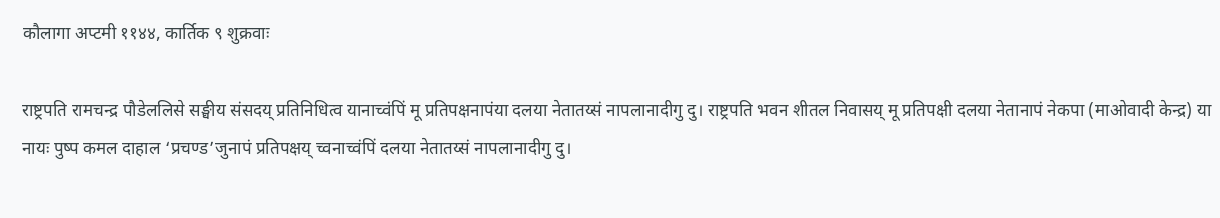कौलागा अप्टमी ११४४, कार्तिक ९ शुक्रवाः

राष्ट्रपति रामचन्द्र पौडेललिसे सङ्घीय संसदय् प्रतिनिधित्व यानाच्वंपिं मू प्रतिपक्षनापंया दलया नेतातय्सं नापलानादीगु दु। राष्ट्रपति भवन शीतल निवासय् मू प्रतिपक्षी दलया नेतानापं नेकपा (माओवादी केन्द्र) या नायः पुष्प कमल दाहाल ‘प्रचण्ड’जुनापं प्रतिपक्षय् च्वनाच्वंपिं दलया नेतातय्सं नापलानादीगु दु।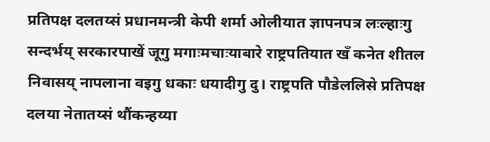प्रतिपक्ष दलतय्सं प्रधानमन्त्री केपी शर्मा ओलीयात ज्ञापनपत्र लःल्हाःगु सन्दर्भय् सरकारपाखें जूगु मगाःमचाःयाबारे राष्ट्रपतियात खँ कनेत शीतल निवासय् नापलाना वइगु धकाः धयादीगु दु। राष्ट्रपति पौडेललिसे प्रतिपक्ष दलया नेतातय्सं थौंकन्हय्या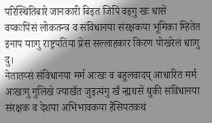परिस्थितिबारे जानकारी बिइत जिपिं वइगु खः धासें वय्कःपिंसं लोकतन्त्र व संविधानया संरक्षकया भूमिका म्हितेत इनाप याःगु राष्ट्रपतिया प्रेस सल्लाहकार किरण पोखरेलं धाःगु दु।
नेतातय्सं संविधानया मर्म अःखः व बहुलवादय् आधारित मर्म अःखःगु गुलिखे ज्याखँत जुइत्यंगु खँ न्ह्यथसें थुकी संविधानया संरक्षक व देशया अभिभावकया हैसियतकथं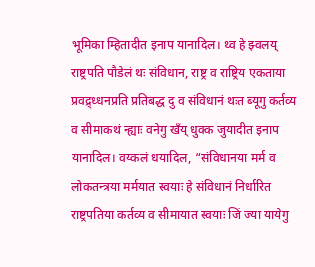भूमिका म्हितादीत इनाप यानादिल। थ्व हे झ्वलय् राष्ट्रपति पौडेलं थः संविधान, राष्ट्र व राष्ट्रिय एकताया प्रवद्र्ध्धनप्रति प्रतिबद्ध दु व संविधानं थःत ब्यूगु कर्तव्य व सीमाकथं न्ह्याः वनेगु खँय् धुक्क जुयादीत इनाप यानादिल। वय्कलं धयादिल, “संविधानया मर्म व लोकतन्त्रया मर्मयात स्वयाः हे संविधानं निर्धारित राष्ट्रपतिया कर्तव्य व सीमायात स्वयाः जिं ज्या यायेगु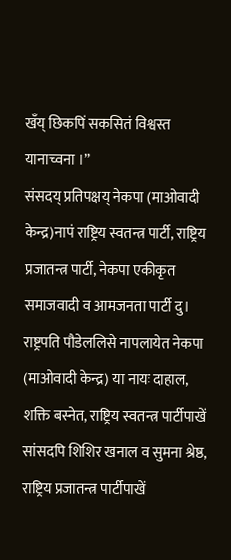खँय् छिकपिं सकसितं विश्वस्त यानाच्वना ।”
संसदय् प्रतिपक्षय् नेकपा (माओवादी केन्द्र)नापं राष्ट्रिय स्वतन्त्र पार्टी, राष्ट्रिय प्रजातन्त्र पार्टी, नेकपा एकीकृत समाजवादी व आमजनता पार्टी दु। राष्ट्रपति पौडेललिसे नापलायेत नेकपा (माओवादी केन्द्र) या नायः दाहाल, शक्ति बस्नेत, राष्ट्रिय स्वतन्त्र पार्टीपाखें सांसदपि शिशिर खनाल व सुमना श्रेष्ठ, राष्ट्रिय प्रजातन्त्र पार्टीपाखें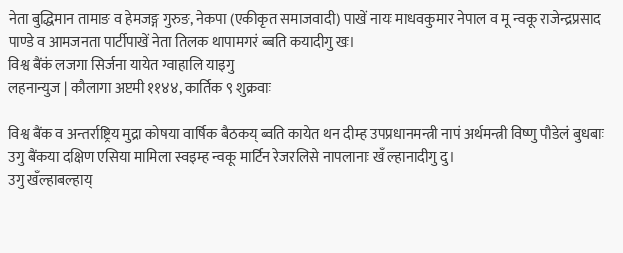नेता बुद्धिमान तामाङ व हेमजङ्ग गुरुङ, नेकपा (एकीकृत समाजवादी) पाखें नायः माधवकुमार नेपाल व मू न्वकू राजेन्द्रप्रसाद पाण्डे व आमजनता पार्टीपाखें नेता तिलक थापामगरं ब्बति कयादीगु खः।
विश्व बैंकं लजगा सिर्जना यायेत ग्वाहालि याइगु
लहनान्युज | कौलागा अप्टमी ११४४, कार्तिक ९ शुक्रवाः

विश्व बैंक व अन्तर्राष्ट्रिय मुद्रा कोषया वार्षिक बैठकय् ब्वति कायेत थन दीम्ह उपप्रधानमन्त्री नापं अर्थमन्त्री विष्णु पौडेलं बुधबाः उगु बैंकया दक्षिण एसिया मामिला स्वइम्ह न्वकू मार्टिन रेजरलिसे नापलानाः खँ ल्हानादीगु दु।
उगु खँल्हाबल्हाय्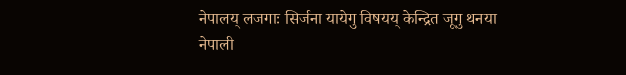नेपालय् लजगाः सिर्जना यायेगु विषयय् केन्द्रित जूगु थनया नेपाली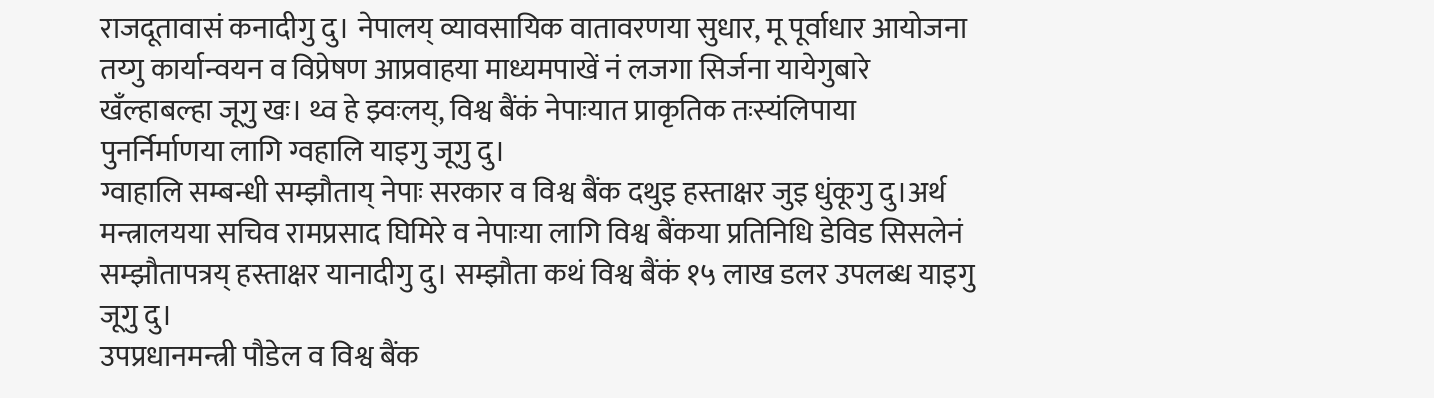राजदूतावासं कनादीगु दु। नेपालय् व्यावसायिक वातावरणया सुधार, मू पूर्वाधार आयोजना तय्गु कार्यान्वयन व विप्रेषण आप्रवाहया माध्यमपाखें नं लजगा सिर्जना यायेगुबारे खँल्हाबल्हा जूगु खः। थ्व हे झ्वःलय्, विश्व बैंकं नेपाःयात प्राकृतिक तःस्यंलिपाया पुनर्निर्माणया लागि ग्वहालि याइगु जूगु दु।
ग्वाहालि सम्बन्धी सम्झौताय् नेपाः सरकार व विश्व बैंक दथुइ हस्ताक्षर जुइ धुंकूगु दु।अर्थ मन्त्रालयया सचिव रामप्रसाद घिमिरे व नेपाःया लागि विश्व बैंकया प्रतिनिधि डेविड सिसलेनं सम्झौतापत्रय् हस्ताक्षर यानादीगु दु। सम्झौता कथं विश्व बैंकं १५ लाख डलर उपलब्ध याइगु जूगु दु।
उपप्रधानमन्त्री पौडेल व विश्व बैंक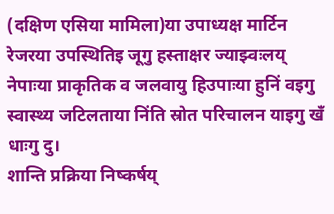(दक्षिण एसिया मामिला)या उपाध्यक्ष मार्टिन रेजरया उपस्थितिइ जूगु हस्ताक्षर ज्याझ्वःलय् नेपाःया प्राकृतिक व जलवायु हिउपाःया हुनिं वइगु स्वास्थ्य जटिलताया निंति स्रोत परिचालन याइगु खँ धाःगु दु।
शान्ति प्रक्रिया निष्कर्षय्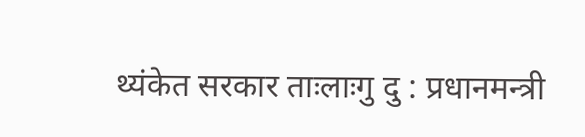थ्यंकेत सरकार ताःलाःगु दु : प्रधानमन्त्री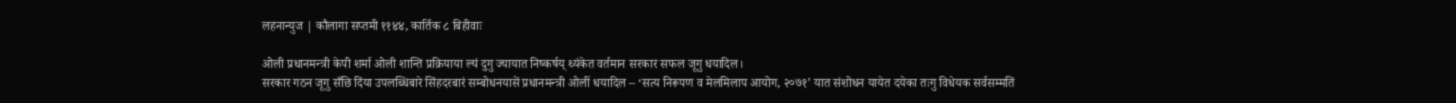लहनान्युज | कौलागा सप्तमी ११४४, कार्तिक ८ बिहीवाः

ओली प्रधानमन्त्री केपी शर्मा ओली शान्ति प्रक्रियाया ल्यं दुगु ज्यायात निष्कर्षय् थ्यंकेत वर्तमान सरकार सफल जूगु धयादिल।
सरकार गठन जूगु सँछि दिंया उपलब्धिबारे सिंहदरबारं सम्बोधनयासें प्रधानमन्त्री ओलीं धयादिल – ‘सत्य निरूपण व मेलमिलाप आयोग, २०७१’ यात संशोधन यायेत दयेका तःगु विधेयक सर्वसम्मतिं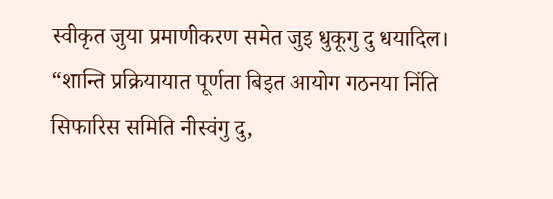स्वीकृत जुया प्रमाणीकरण समेत जुइ धुकूगु दु धयादिल।
“शान्ति प्रक्रियायात पूर्णता बिइत आयोग गठनया निंति सिफारिस समिति नीस्वंगु दु,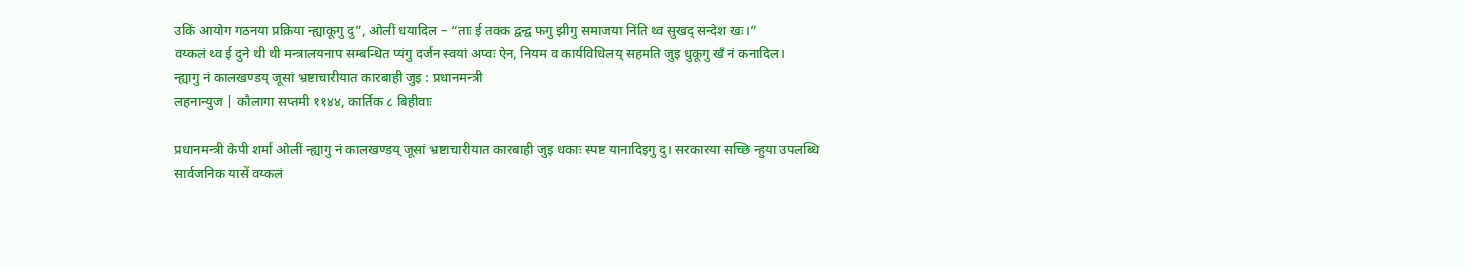उकिं आयोग गठनया प्रक्रिया न्ह्याकूगु दु”, ओलीं धयादिल – “ताः ई तक्क द्वन्द्व फगु झीगु समाजया निंति थ्व सुखद् सन्देश खः।”
वय्कलं थ्व ई दुने थी थी मन्त्रालयनाप सम्बन्धित प्यंगु दर्जन स्वयां अप्वः ऐन, नियम व कार्यविधिलय् सहमति जुइ धुकूगु खँ नं कनादिल।
न्ह्यागु नं कालखण्डय् जूसां भ्रष्टाचारीयात कारबाही जुइ : प्रधानमन्त्री
लहनान्युज | कौलागा सप्तमी ११४४, कार्तिक ८ बिहीवाः

प्रधानमन्त्री केपी शर्मा ओलीं न्ह्यागु नं कालखण्डय् जूसां भ्रष्टाचारीयात कारबाही जुइ धकाः स्पष्ट यानादिइगु दु। सरकारया सच्छि न्हुया उपलब्धि सार्वजनिक यासें वय्कलं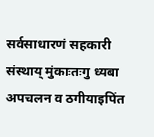सर्वसाधारणं सहकारी संस्थाय् मुंकाःतःगु ध्यबा अपचलन व ठगीयाइपिंत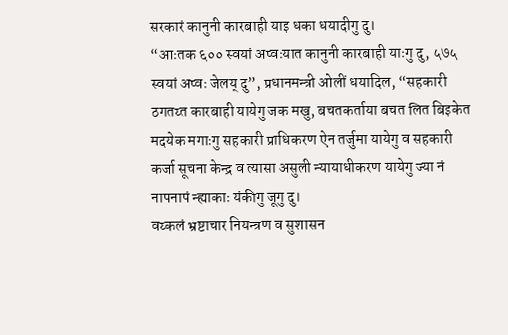सरकारं कानुनी कारबाही याइ धका धयादीगु दु।
“आःतक ६०० स्वयां अप्वःयात कानुनी कारबाही याःगु दु, ५७५ स्वयां अप्वः जेलय् दु”, प्रधानमन्त्री ओलीं धयादिल, “सहकारी ठगतय्त कारबाही यायेगु जक मखु, बचतकर्ताया बचत लित बिइकेत मदयेक मगाःगु सहकारी प्राधिकरण ऐन तर्जुमा यायेगु व सहकारी कर्जा सूचना केन्द्र व त्यासा असुली न्यायाधीकरण यायेगु ज्या नं नापनापं न्ह्याकाः यंकीगु जूगु दु।
वय्कलं भ्रष्टाचार नियन्त्रण व सुशासन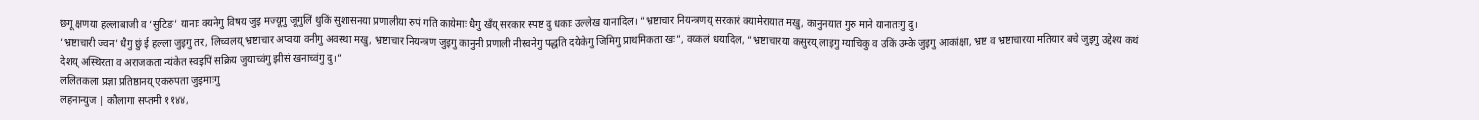छगू क्षणया हल्लाबाजी व ‘सुटिङ’ यानाः क्यनेगु विषय जुइ मज्यूगु जूगुलिं थुकिं सुशासनया प्रणालीया रुपं गति कायेमाः धैगु खँय् सरकार स्पष्ट दु धकाः उल्लेख यानादिल। “भ्रष्टाचार नियन्त्रणय् सरकारं क्यामेरायात मखु, कानुनयात गुरु माने यानातःगु दु।
‘भ्रष्टाचारी ज्वन’ धैगु छुं ई हल्ला जुइगु तर, लिच्वलय् भ्रष्टाचार अप्वया वनीगु अवस्था मखु, भ्रष्टाचार नियन्त्रण जुइगु कानुनी प्रणाली नीस्वनेगु पद्धति दयेकेगु जिमिगु प्राथमिकता खः”, वय्कलं धयादिल, “भ्रष्टाचारया कसुरय् लाइगु ग्याचिकु व उकिं उम्के जुइगु आकांक्षा, भ्रष्ट व भ्रष्टाचारया मतियार बचे जुइगु उद्देश्य कथं देशय् अस्थिरता व अराजकता न्यंकेत स्वइपिं सक्रिय जुयाच्वंगु झीसं खनाच्वंगु दु।”
ललितकला प्रज्ञा प्रतिष्ठानय् एकरुपता जुइमाःगु
लहनान्युज | कौलागा सप्तमी ११४४,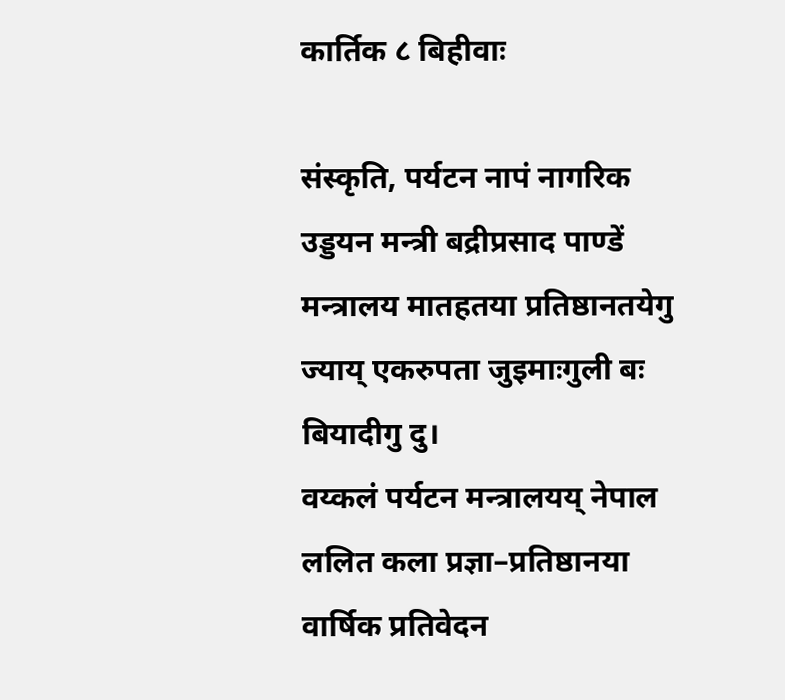कार्तिक ८ बिहीवाः

संस्कृति, पर्यटन नापं नागरिक उड्डयन मन्त्री बद्रीप्रसाद पाण्डें मन्त्रालय मातहतया प्रतिष्ठानतयेगु ज्याय् एकरुपता जुइमाःगुली बः बियादीगु दु।
वय्कलं पर्यटन मन्त्रालयय् नेपाल ललित कला प्रज्ञा–प्रतिष्ठानया वार्षिक प्रतिवेदन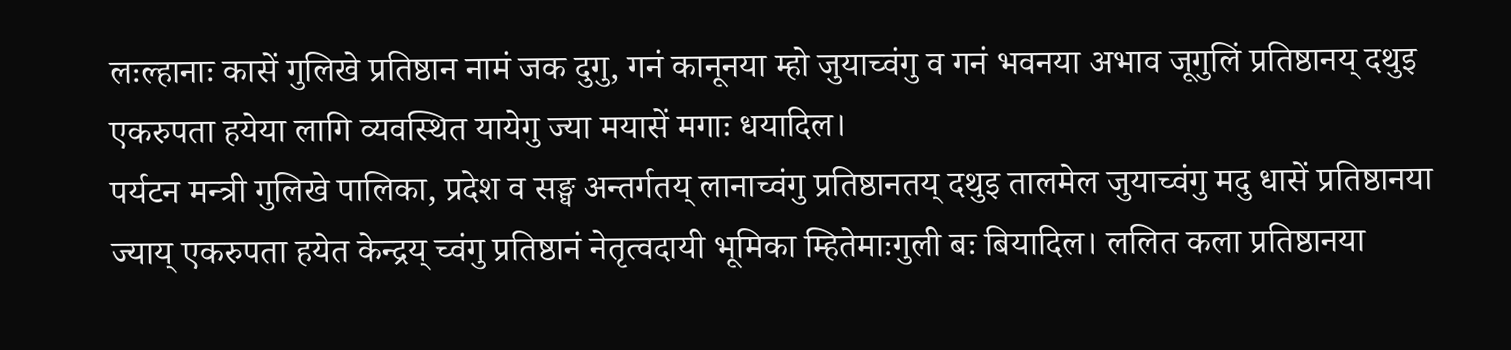लःल्हानाः कासें गुलिखे प्रतिष्ठान नामं जक दुगु, गनं कानूनया म्हो जुयाच्वंगु व गनं भवनया अभाव जूगुलिं प्रतिष्ठानय् दथुइ एकरुपता हयेया लागि व्यवस्थित यायेगु ज्या मयासें मगाः धयादिल।
पर्यटन मन्त्री गुलिखे पालिका, प्रदेश व सङ्घ अन्तर्गतय् लानाच्वंगु प्रतिष्ठानतय् दथुइ तालमेल जुयाच्वंगु मदु धासें प्रतिष्ठानया ज्याय् एकरुपता हयेत केन्द्रय् च्वंगु प्रतिष्ठानं नेतृत्वदायी भूमिका म्हितेमाःगुली बः बियादिल। ललित कला प्रतिष्ठानया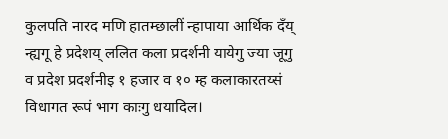कुलपति नारद मणि हातम्छालीं न्हापाया आर्थिक दँय् न्ह्यगू हे प्रदेशय् ललित कला प्रदर्शनी यायेगु ज्या जूगु व प्रदेश प्रदर्शनीइ १ हजार व १० म्ह कलाकारतय्सं विधागत रूपं भाग काःगु धयादिल।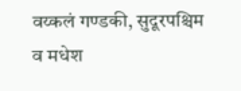वय्कलं गण्डकी, सुदूरपश्चिम व मधेश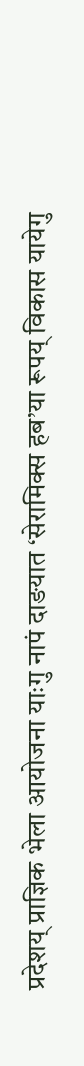प्रदेशय् प्राज्ञिक भेला आयोजना याःगु नापं दाङयात ‘सेरामिक्स हब’या रूपय् विकास यायेगु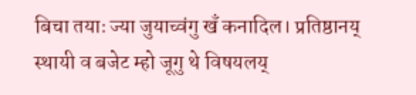बिचा तयाः ज्या जुयाच्वंगु खँ कनादिल। प्रतिष्ठानय् स्थायी व बजेट म्हो जूगु थे विषयलय्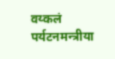वय्कलं पर्यटनमन्त्रीया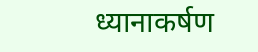ध्यानाकर्षण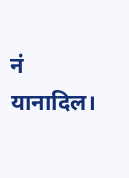नं यानादिल।